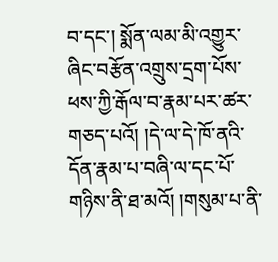བ་དང་། སྨོན་ལམ་མི་འགྱུར་ཞིང་བརྩོན་འགྲུས་དྲག་པོས་ཕས་ཀྱི་རྒོལ་བ་རྣམ་པར་ཚར་གཅད་པའོ། །དེ་ལ་དེ་ཁོ་ནའི་དོན་རྣམ་པ་བཞི་ལ་དང་པོ་གཉིས་ནི་ཐ་མའོ། །གསུམ་པ་ནི་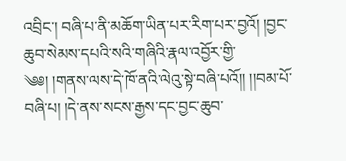འབྲིང་། བཞི་པ་ནི་མཆོག་ཡིན་པར་རིག་པར་བྱའོ། །བྱང་ཆུབ་སེམས་དཔའི་སའི་གཞིའི་རྣལ་འབྱོར་གྱི་ ༄༅། །གནས་ལས་དེ་ཁོ་ནའི་ལེའུ་སྟེ་བཞི་པའོ།། །།བམ་པོ་བཞི་པ། །དེ་ནས་སངས་རྒྱས་དང་བྱང་ཆུབ་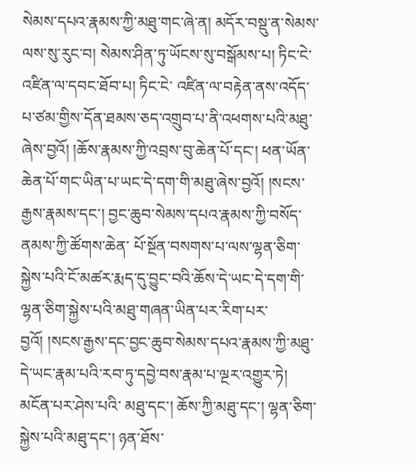སེམས་དཔའ་རྣམས་ཀྱི་མཐུ་གང་ཞེ་ན། མདོར་བསྡུ་ན་སེམས་ལས་སུ་རུང་བ། སེམས་ཤིན་ཏུ་ཡོངས་སུ་བསྒོམས་པ། ཏིང་ངེ་འཛིན་ལ་དབང་ཐོབ་པ། ཏིང་ངེ་ འཛིན་ལ་བརྟེན་ནས་འདོད་པ་ཙམ་གྱིས་དོན་ཐམས་ཅད་འགྲུབ་པ་ནི་འཕགས་པའི་མཐུ་ཞེས་བྱའོ། །ཆོས་རྣམས་ཀྱི་འབྲས་བུ་ཆེན་པོ་དང་། ཕན་ཡོན་ཆེན་པོ་གང་ཡིན་པ་ཡང་དེ་དག་གི་མཐུ་ཞེས་བྱའོ། །སངས་རྒྱས་རྣམས་དང་། བྱང་ཆུབ་སེམས་དཔའ་རྣམས་ཀྱི་བསོད་ནམས་ཀྱི་ཚོགས་ཆེན་ པོ་སྔོན་བསགས་པ་ལས་ལྷན་ཅིག་སྐྱེས་པའི་ངོ་མཚར་རྨད་དུ་བྱུང་བའི་ཆོས་དེ་ཡང་དེ་དག་གི་ལྷན་ཅིག་སྐྱེས་པའི་མཐུ་གཞན་ཡིན་པར་རིག་པར་བྱའོ། །སངས་རྒྱས་དང་བྱང་ཆུབ་སེམས་དཔའ་རྣམས་ཀྱི་མཐུ་དེ་ཡང་རྣམ་པའི་རབ་ཏུ་དབྱེ་བས་རྣམ་པ་ལྔར་འགྱུར་ཏེ། མངོན་པར་ཤེས་པའི་ མཐུ་དང་། ཆོས་ཀྱི་མཐུ་དང་། ལྷན་ཅིག་སྐྱེས་པའི་མཐུ་དང་། ཉན་ཐོས་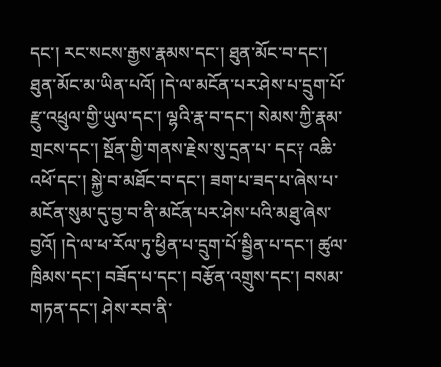དང་། རང་སངས་རྒྱས་རྣམས་དང་། ཐུན་མོང་བ་དང་། ཐུན་མོང་མ་ཡིན་པའོ། །དེ་ལ་མངོན་པར་ཤེས་པ་དྲུག་པོ་རྫུ་འཕྲུལ་གྱི་ཡུལ་དང་། ལྷའི་རྣ་བ་དང་། སེམས་ཀྱི་རྣམ་གྲངས་དང་། སྔོན་གྱི་གནས་རྗེས་སུ་དྲན་པ་ དང༑ འཆི་འཕོ་དང་། སྐྱེ་བ་མཐོང་བ་དང་། ཟག་པ་ཟད་པ་ཞེས་པ་མངོན་སུམ་དུ་བྱ་བ་ནི་མངོན་པར་ཤེས་པའི་མཐུ་ཞེས་བྱའོ། །དེ་ལ་ཕ་རོལ་ཏུ་ཕྱིན་པ་དྲུག་པོ་སྦྱིན་པ་དང་། ཚུལ་ཁྲིམས་དང་། བཟོད་པ་དང་། བརྩོན་འགྲུས་དང་། བསམ་གཏན་དང་། ཤེས་རབ་ནི་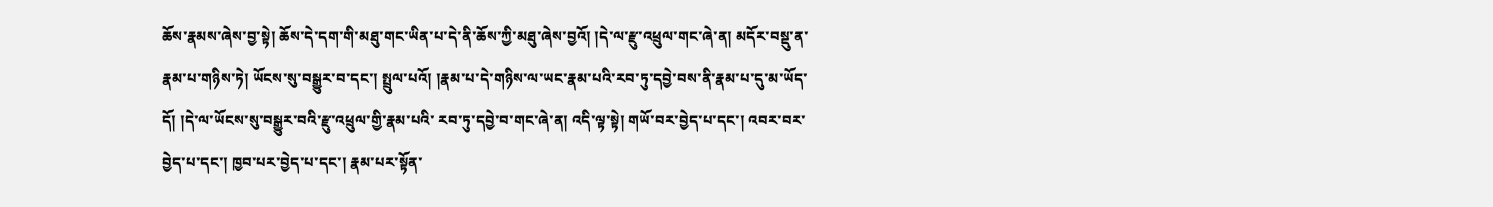ཆོས་རྣམས་ཞེས་བྱ་སྟེ། ཆོས་དེ་དག་གི་མཐུ་གང་ཡིན་པ་དེ་ནི་ཆོས་ཀྱི་མཐུ་ཞེས་བྱའོ། །དེ་ལ་རྫུ་འཕྲུལ་གང་ཞེ་ན། མདོར་བསྡུ་ན་རྣམ་པ་གཉིས་ཏེ། ཡོངས་སུ་བསྒྱུར་བ་དང་། སྤྲུལ་པའོ། །རྣམ་པ་དེ་གཉིས་ལ་ཡང་རྣམ་པའི་རབ་ཏུ་དབྱེ་བས་ནི་རྣམ་པ་དུ་མ་ཡོད་དོ། །དེ་ལ་ཡོངས་སུ་བསྒྱུར་བའི་རྫུ་འཕྲུལ་གྱི་རྣམ་པའི་ རབ་ཏུ་དབྱེ་བ་གང་ཞེ་ན། འདི་ལྟ་སྟེ། གཡོ་བར་བྱེད་པ་དང་། འབར་བར་བྱེད་པ་དང་། ཁྱབ་པར་བྱེད་པ་དང་། རྣམ་པར་སྟོན་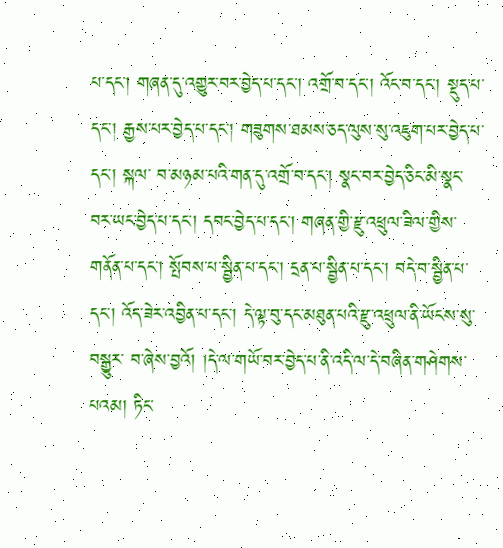པ་དང་། གཞན་དུ་འགྱུར་བར་བྱེད་པ་དང་། འགྲོ་བ་དང་། འོང་བ་དང་། སྡུད་པ་དང་། རྒྱས་པར་བྱེད་པ་དང་། གཟུགས་ཐམས་ཅད་ལུས་སུ་འཇུག་པར་བྱེད་པ་དང་། སྐལ་ བ་མཉམ་པའི་གན་དུ་འགྲོ་བ་དང་། སྣང་བར་བྱེད་ཅིང་མི་སྣང་བར་ཡང་བྱེད་པ་དང་། དབང་བྱེད་པ་དང་། གཞན་གྱི་རྫུ་འཕྲུལ་ཟིལ་གྱིས་གནོན་པ་དང་། སྤོབས་པ་སྦྱིན་པ་དང་། དྲན་པ་སྦྱིན་པ་དང་། བདེ་བ་སྦྱིན་པ་དང་། འོད་ཟེར་འབྱིན་པ་དང་། དེ་ལྟ་བུ་དང་མཐུན་པའི་རྫུ་འཕྲུལ་ནི་ཡོངས་སུ་བསྒྱུར་ བ་ཞེས་བྱའོ། །དེ་ལ་གཡོ་བར་བྱེད་པ་ནི་འདི་ལ་དེ་བཞིན་གཤེགས་པའམ། ཏིང་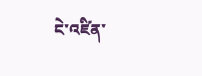ངེ་འཛིན་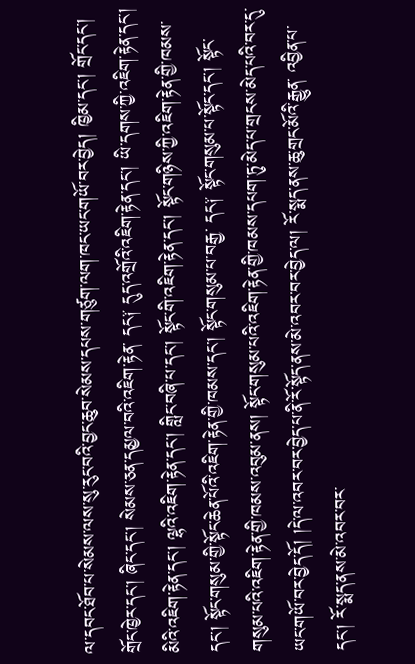ལ་དབང་ཐོབ་པ་སེམས་ལས་སུ་རུང་བའི་བྱང་ཆུབ་སེམས་དཔས་གཙུག་ལག་ཁང་ཡང་གཡོ་བར་བྱེད། ཁྱིམ་དང་། གྲོང་དང་། གྲོང་ཁྱེར་དང་། ཞིང་དང་། སེམས་ཅན་དམྱལ་བའི་འཇིག་རྟེན་ དང༑ དུད་འགྲོའི་འཇིག་རྟེན་དང་། ཡི་དགས་ཀྱི་འཇིག་རྟེན་དང་། མིའི་འཇིག་རྟེན་དང་། ལྷའི་འཇིག་རྟེན་དང་། གླིང་བཞི་པ་དང་། སྟོང་གི་འཇིག་རྟེན་དང་། སྟོང་གཉིས་ཀྱི་འཇིག་རྟེན་གྱི་ཁམས་དང་། སྟོང་གསུམ་གྱི་སྟོང་ཆེན་པོའི་འཇིག་རྟེན་གྱི་ཁམས་དང་། སྟོང་གསུམ་པ་བརྒྱ་ དང༑ སྟོང་གསུམ་པ་སྟོང་དང་། སྟོང་གསུམ་པའི་འཇིག་རྟེན་གྱི་ཁམས་འབུམ་ནས། སྟོང་གསུམ་པའི་འཇིག་རྟེན་གྱི་ཁམས་དཔག་ཏུ་མེད་པ་གྲངས་མེད་པའི་བར་དུ་ཡང་གཡོ་བར་བྱེད་དོ། །དེ་ལ་འབར་བར་བྱེད་པ་ནི་རོ་སྟོད་ནས་མེ་འབར་བར་བྱེད་ལ། རོ་སྨད་ནས་ཆུ་གྲང་མོའི་རྒྱུན་ འབྱིན་པ་དང་། རོ་སྨད་ནས་མེ་འབར་བར་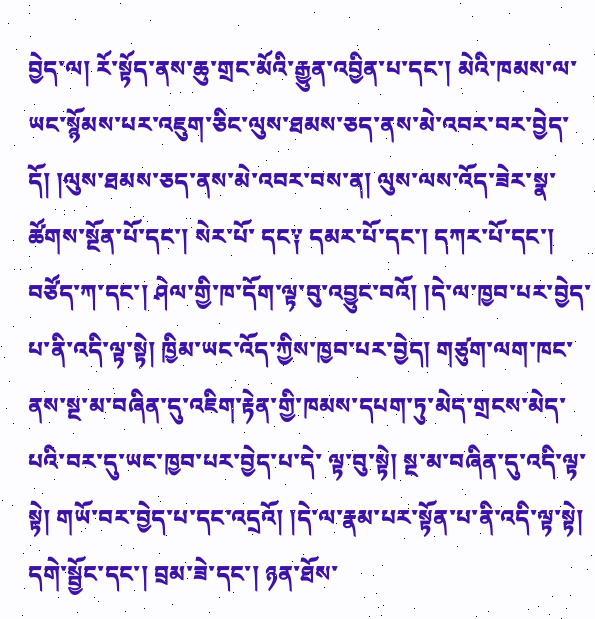བྱེད་ལ། རོ་སྟོད་ནས་ཆུ་གྲང་མོའི་རྒྱུན་འབྱིན་པ་དང་། མེའི་ཁམས་ལ་ཡང་སྙོམས་པར་འཇུག་ཅིང་ལུས་ཐམས་ཅད་ནས་མེ་འབར་བར་བྱེད་དོ། །ལུས་ཐམས་ཅད་ནས་མེ་འབར་བས་ན། ལུས་ལས་འོད་ཟེར་སྣ་ཚོགས་སྔོན་པོ་དང་། སེར་པོ་ དང༑ དམར་པོ་དང་། དཀར་པོ་དང་། བཙོད་ཀ་དང་། ཤེལ་གྱི་ཁ་དོག་ལྟ་བུ་འབྱུང་བའོ། །དེ་ལ་ཁྱབ་པར་བྱེད་པ་ནི་འདི་ལྟ་སྟེ། ཁྱིམ་ཡང་འོད་ཀྱིས་ཁྱབ་པར་བྱེད། གཙུག་ལག་ཁང་ནས་སྔ་མ་བཞིན་དུ་འཇིག་རྟེན་གྱི་ཁམས་དཔག་ཏུ་མེད་གྲངས་མེད་པའི་བར་དུ་ཡང་ཁྱབ་པར་བྱེད་པ་དེ་ ལྟ་བུ་སྟེ། སྔ་མ་བཞིན་དུ་འདི་ལྟ་སྟེ། གཡོ་བར་བྱེད་པ་དང་འདྲའོ། །དེ་ལ་རྣམ་པར་སྟོན་པ་ནི་འདི་ལྟ་སྟེ། དགེ་སྦྱོང་དང་། བྲམ་ཟེ་དང་། ཉན་ཐོས་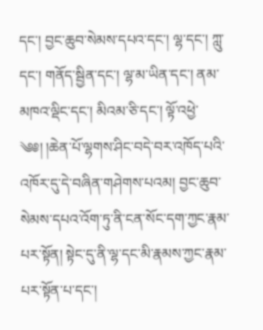དང་། བྱང་ཆུབ་སེམས་དཔའ་དང་། ལྷ་དང་། ཀླུ་དང་། གནོད་སྦྱིན་དང་། ལྷ་མ་ཡིན་དང་། ནམ་མཁའ་ལྡིང་དང་། མིའམ་ཅི་དང་། ལྟོ་འཕྱེ་ ༄༅། །ཆེན་པོ་ལྷགས་ཤིང་བདེ་བར་འཁོད་པའི་འཁོར་དུ་དེ་བཞིན་གཤེགས་པའམ། བྱང་ཆུབ་སེམས་དཔའ་འོག་ཏུ་ནི་ངན་སོང་དག་ཀྱང་རྣམ་པར་སྟོན། སྟེང་དུ་ནི་ལྷ་དང་མི་རྣམས་ཀྱང་རྣམ་པར་སྟོན་པ་དང་།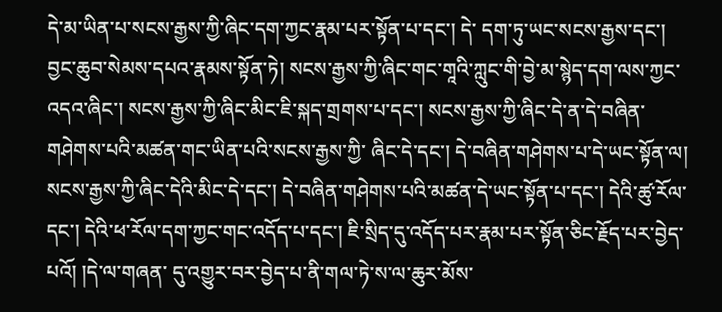དེ་མ་ཡིན་པ་སངས་རྒྱས་ཀྱི་ཞིང་དག་ཀྱང་རྣམ་པར་སྟོན་པ་དང་། དེ་ དག་ཏུ་ཡང་སངས་རྒྱས་དང་། བྱང་ཆུབ་སེམས་དཔའ་རྣམས་སྟོན་ཏེ། སངས་རྒྱས་ཀྱི་ཞིང་གང་གཱའི་ཀླུང་གི་བྱེ་མ་སྙེད་དག་ལས་ཀྱང་འདའ་ཞིང་། སངས་རྒྱས་ཀྱི་ཞིང་མིང་ཇི་སྐད་གྲགས་པ་དང་། སངས་རྒྱས་ཀྱི་ཞིང་དེ་ན་དེ་བཞིན་གཤེགས་པའི་མཚན་གང་ཡིན་པའི་སངས་རྒྱས་ཀྱི་ ཞིང་དེ་དང་། དེ་བཞིན་གཤེགས་པ་དེ་ཡང་སྟོན་ལ། སངས་རྒྱས་ཀྱི་ཞིང་དེའི་མིང་དེ་དང་། དེ་བཞིན་གཤེགས་པའི་མཚན་དེ་ཡང་སྟོན་པ་དང་། དེའི་ཚུ་རོལ་དང་། དེའི་ཕ་རོལ་དག་ཀྱང་གང་འདོད་པ་དང་། ཇི་སྲིད་དུ་འདོད་པར་རྣམ་པར་སྟོན་ཅིང་རྗོད་པར་བྱེད་པའོ། །དེ་ལ་གཞན་ དུ་འགྱུར་བར་བྱེད་པ་ནི་གལ་ཏེ་ས་ལ་ཆུར་མོས་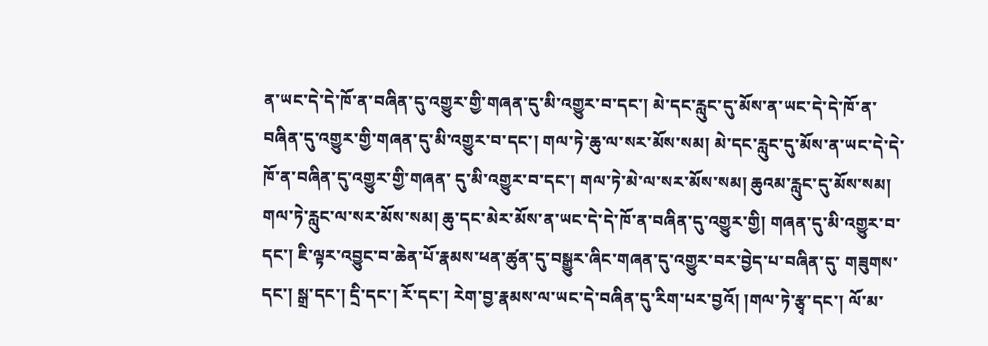ན་ཡང་དེ་དེ་ཁོ་ན་བཞིན་དུ་འགྱུར་གྱི་གཞན་དུ་མི་འགྱུར་བ་དང་། མེ་དང་རླུང་དུ་མོས་ན་ཡང་དེ་དེ་ཁོ་ན་བཞིན་དུ་འགྱུར་གྱི་གཞན་དུ་མི་འགྱུར་བ་དང་། གལ་ཏེ་ཆུ་ལ་སར་མོས་སམ། མེ་དང་རླུང་དུ་མོས་ན་ཡང་དེ་དེ་ཁོ་ན་བཞིན་དུ་འགྱུར་གྱི་གཞན་ དུ་མི་འགྱུར་བ་དང་། གལ་ཏེ་མེ་ལ་སར་མོས་སམ། ཆུའམ་རླུང་དུ་མོས་སམ། གལ་ཏེ་རླུང་ལ་སར་མོས་སམ། ཆུ་དང་མེར་མོས་ན་ཡང་དེ་དེ་ཁོ་ན་བཞིན་དུ་འགྱུར་གྱི། གཞན་དུ་མི་འགྱུར་བ་དང་། ཇི་ལྟར་འབྱུང་བ་ཆེན་པོ་རྣམས་ཕན་ཚུན་དུ་བསྒྱུར་ཞིང་གཞན་དུ་འགྱུར་བར་བྱེད་པ་བཞིན་དུ་ གཟུགས་དང་། སྒྲ་དང་། དྲི་དང་། རོ་དང་། རེག་བྱ་རྣམས་ལ་ཡང་དེ་བཞིན་དུ་རིག་པར་བྱའོ། །གལ་ཏེ་རྩྭ་དང་། ལོ་མ་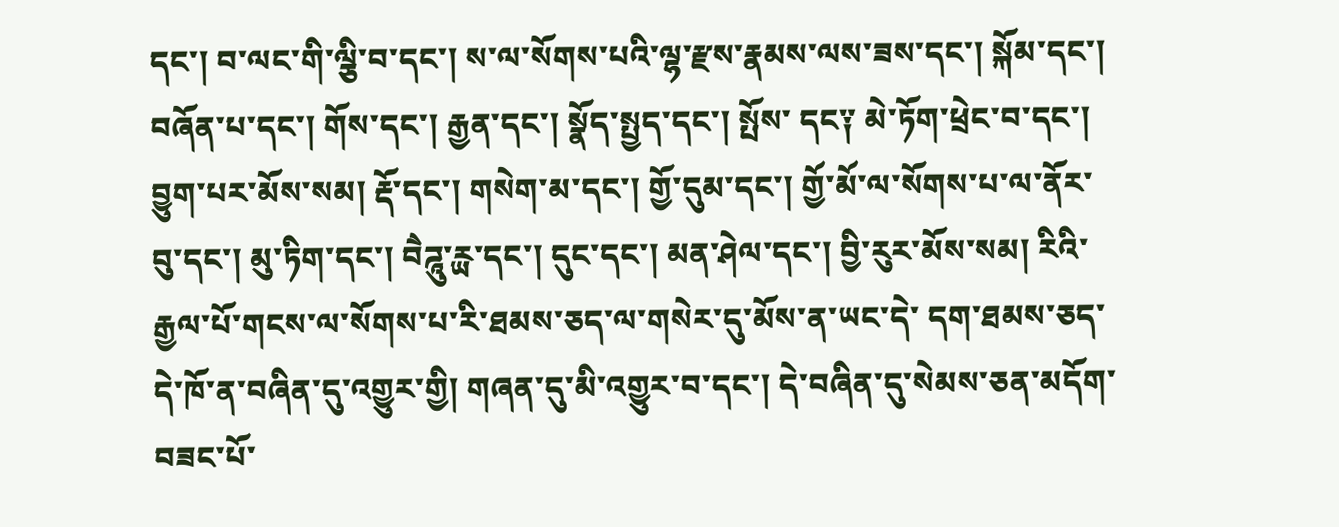དང་། བ་ལང་གི་ལྕི་བ་དང་། ས་ལ་སོགས་པའི་ལྷ་རྫས་རྣམས་ལས་ཟས་དང་། སྐོམ་དང་། བཞོན་པ་དང་། གོས་དང་། རྒྱན་དང་། སྣོད་སྤྱད་དང་། སྤོས་ དང༑ མེ་ཏོག་ཕྲེང་བ་དང་། བྱུག་པར་མོས་སམ། རྡོ་དང་། གསེག་མ་དང་། གྱོ་དུམ་དང་། གྱོ་མོ་ལ་སོགས་པ་ལ་ནོར་བུ་དང་། མུ་ཏིག་དང་། བཻཌཱུ་ཪྻ་དང་། དུང་དང་། མན་ཤེལ་དང་། བྱི་རུར་མོས་སམ། རིའི་རྒྱལ་པོ་གངས་ལ་སོགས་པ་རི་ཐམས་ཅད་ལ་གསེར་དུ་མོས་ན་ཡང་དེ་ དག་ཐམས་ཅད་དེ་ཁོ་ན་བཞིན་དུ་འགྱུར་གྱི། གཞན་དུ་མི་འགྱུར་བ་དང་། དེ་བཞིན་དུ་སེམས་ཅན་མདོག་བཟང་པོ་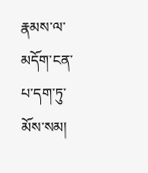རྣམས་ལ་མདོག་ངན་པ་དག་ཏུ་མོས་སམ།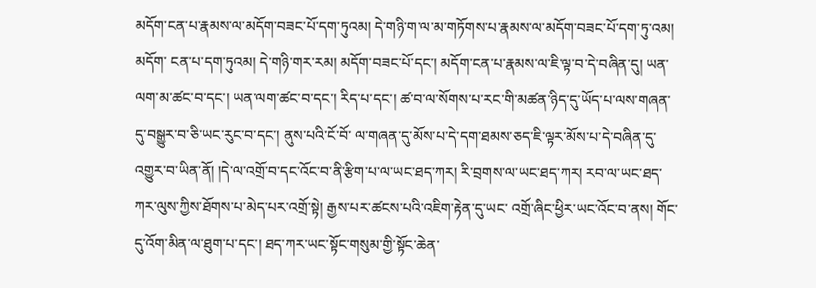མདོག་ངན་པ་རྣམས་ལ་མདོག་བཟང་པོ་དག་ཏུའམ། དེ་གཉི་ག་ལ་མ་གཏོགས་པ་རྣམས་ལ་མདོག་བཟང་པོ་དག་ཏུ་འམ། མདོག་ ངན་པ་དག་ཏུའམ། དེ་གཉི་གར་རམ། མདོག་བཟང་པོ་དང་། མདོག་ངན་པ་རྣམས་ལ་ཇི་ལྟ་བ་དེ་བཞིན་དུ། ཡན་ལག་མ་ཚང་བ་དང་། ཡན་ལག་ཚང་བ་དང་། རིད་པ་དང་། ཚ་བ་ལ་སོགས་པ་རང་གི་མཚན་ཉིད་དུ་ཡོད་པ་ལས་གཞན་དུ་བསྒྱུར་བ་ཅི་ཡང་རུང་བ་དང་། ནུས་པའི་ངོ་བོ་ ལ་གཞན་དུ་མོས་པ་དེ་དག་ཐམས་ཅད་ཇི་ལྟར་མོས་པ་དེ་བཞིན་དུ་འགྱུར་བ་ཡིན་ནོ། །དེ་ལ་འགྲོ་བ་དང་འོང་བ་ནི་རྩིག་པ་ལ་ཡང་ཐད་ཀར། རི་བྲགས་ལ་ཡང་ཐད་ཀར། རབ་ལ་ཡང་ཐད་ཀར་ལུས་ཀྱིས་ཐོགས་པ་མེད་པར་འགྲོ་སྟེ། རྒྱས་པར་ཚངས་པའི་འཇིག་རྟེན་དུ་ཡང་ འགྲོ་ཞིང་ཕྱིར་ཡང་འོང་བ་ནས། གོང་དུ་འོག་མིན་ལ་ཐུག་པ་དང་། ཐད་ཀར་ཡང་སྟོང་གསུམ་གྱི་སྟོང་ཆེན་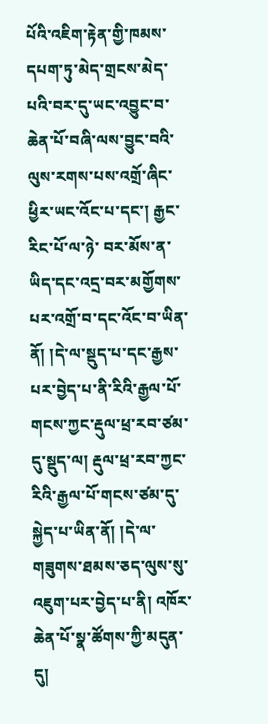པོའི་འཇིག་རྟེན་གྱི་ཁམས་དཔག་ཏུ་མེད་གྲངས་མེད་པའི་བར་དུ་ཡང་འབྱུང་བ་ཆེན་པོ་བཞི་ལས་བྱུང་བའི་ལུས་རགས་པས་འགྲོ་ཞིང་ཕྱིར་ཡང་འོང་པ་དང་། རྒྱང་རིང་པོ་ལ་ཉེ་ བར་མོས་ན་ཡིད་དང་འདྲ་བར་མགྱོགས་པར་འགྲོ་བ་དང་འོང་བ་ཡིན་ནོ། །དེ་ལ་སྡུད་པ་དང་རྒྱས་པར་བྱེད་པ་ནི་རིའི་རྒྱལ་པོ་གངས་ཀྱང་རྡུལ་ཕྲ་རབ་ཙམ་དུ་སྡུད་ལ། རྡུལ་ཕྲ་རབ་ཀྱང་རིའི་རྒྱལ་པོ་གངས་ཙམ་དུ་སྐྱེད་པ་ཡིན་ནོ། །དེ་ལ་གཟུགས་ཐམས་ཅད་ལུས་སུ་འཇུག་པར་བྱེད་པ་ནི། འཁོར་ཆེན་པོ་སྣ་ཚོགས་ཀྱི་མདུན་དུ།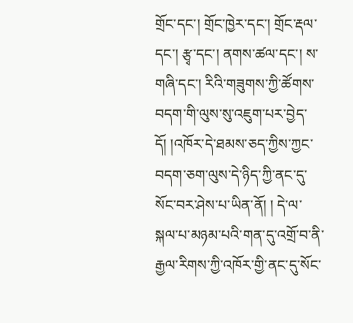གྲོང་དང་། གྲོང་ཁྱེར་དང་། གྲོང་རྡལ་དང་། རྩྭ་དང་། ནགས་ཚལ་དང་། ས་གཞི་དང་། རིའི་གཟུགས་ཀྱི་ཚོགས་བདག་གི་ལུས་སུ་འཇུག་པར་བྱེད་དོ། །འཁོར་དེ་ཐམས་ཅད་ཀྱིས་ཀྱང་བདག་ཅག་ལུས་དེ་ཉིད་ཀྱི་ནང་དུ་སོང་བར་ཤེས་པ་ཡིན་ནོ། ། དེ་ལ་སྐལ་པ་མཉམ་པའི་གན་དུ་འགྲོ་བ་ནི་རྒྱལ་རིགས་ཀྱི་འཁོར་གྱི་ནང་དུ་སོང་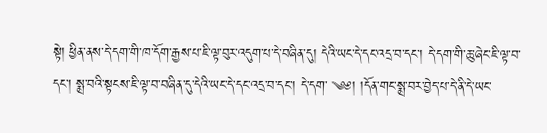སྟེ། ཕྱིན་ནས་དེ་དག་གི་ཁ་དོག་རྒྱས་པ་ཇི་ལྟ་བུར་འདུག་པ་དེ་བཞིན་དུ། དེའི་ཡང་དེ་དང་འདྲ་བ་དང་། དེ་དག་གི་ཆུ་ཞེང་ཇི་ལྟ་བ་དང་། སྨྲ་བའི་སྟངས་ཇི་ལྟ་བ་བཞིན་དུ་དེའི་ཡང་དེ་དང་འདྲ་བ་དང་། དེ་དག་ ༄༅། །དོན་གང་སྨྲ་བར་བྱེད་པ་དེ་ནི་དེ་ཡང་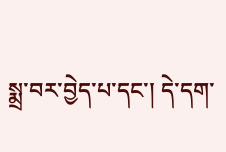སྨྲ་བར་བྱེད་པ་དང་། དེ་དག་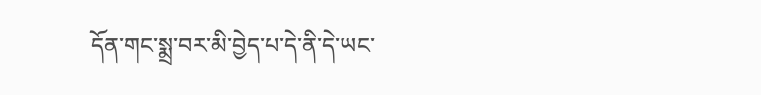དོན་གང་སྨྲ་བར་མི་བྱེད་པ་དེ་ནི་དེ་ཡང་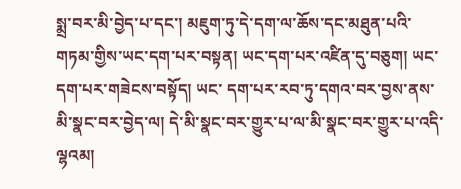སྨྲ་བར་མི་བྱེད་པ་དང་། མཇུག་ཏུ་དེ་དག་ལ་ཆོས་དང་མཐུན་པའི་གཏམ་གྱིས་ཡང་དག་པར་བསྟན། ཡང་དག་པར་འཛིན་དུ་བཅུག། ཡང་དག་པར་གཟེངས་བསྟོད། ཡང་ དག་པར་རབ་ཏུ་དགའ་བར་བྱས་ནས་མི་སྣང་བར་བྱེད་ལ། དེ་མི་སྣང་བར་གྱུར་པ་ལ་མི་སྣང་བར་གྱུར་པ་འདི་ལྷའམ།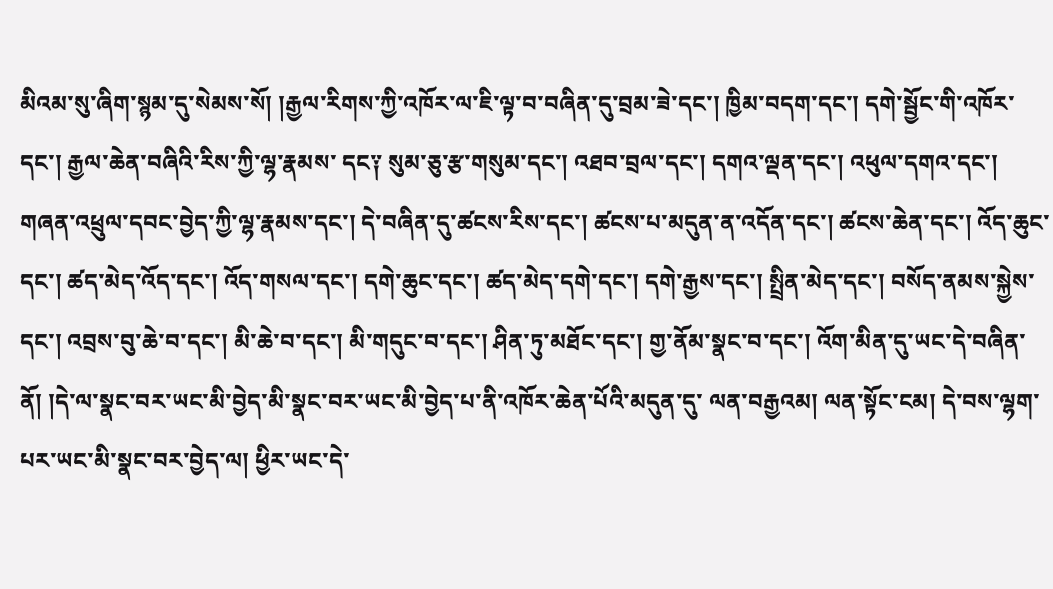མིའམ་སུ་ཞིག་སྙམ་དུ་སེམས་སོ། །རྒྱལ་རིགས་ཀྱི་འཁོར་ལ་ཇི་ལྟ་བ་བཞིན་དུ་བྲམ་ཟེ་དང་། ཁྱིམ་བདག་དང་། དགེ་སྦྱོང་གི་འཁོར་དང་། རྒྱལ་ཆེན་བཞིའི་རིས་ཀྱི་ལྷ་རྣམས་ དང༑ སུམ་ཅུ་རྩ་གསུམ་དང་། འཐབ་བྲལ་དང་། དགའ་ལྡན་དང་། འཕུལ་དགའ་དང་། གཞན་འཕྲུལ་དབང་བྱེད་ཀྱི་ལྷ་རྣམས་དང་། དེ་བཞིན་དུ་ཚངས་རིས་དང་། ཚངས་པ་མདུན་ན་འདོན་དང་། ཚངས་ཆེན་དང་། འོད་ཆུང་དང་། ཚད་མེད་འོད་དང་། འོད་གསལ་དང་། དགེ་ཆུང་དང་། ཚད་མེད་དགེ་དང་། དགེ་རྒྱས་དང་། སྤྲིན་མེད་དང་། བསོད་ནམས་སྐྱེས་དང་། འབྲས་བུ་ཆེ་བ་དང་། མི་ཆེ་བ་དང་། མི་གདུང་བ་དང་། ཤིན་ཏུ་མཐོང་དང་། གྱ་ནོམ་སྣང་བ་དང་། འོག་མིན་དུ་ཡང་དེ་བཞིན་ནོ། །དེ་ལ་སྣང་བར་ཡང་མི་བྱེད་མི་སྣང་བར་ཡང་མི་བྱེད་པ་ནི་འཁོར་ཆེན་པོའི་མདུན་དུ་ ལན་བརྒྱའམ། ལན་སྟོང་ངམ། དེ་བས་ལྷག་པར་ཡང་མི་སྣང་བར་བྱེད་ལ། ཕྱིར་ཡང་དེ་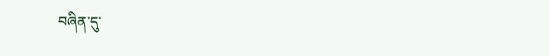བཞིན་དུ་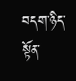བདག་ཉིད་སྟོན་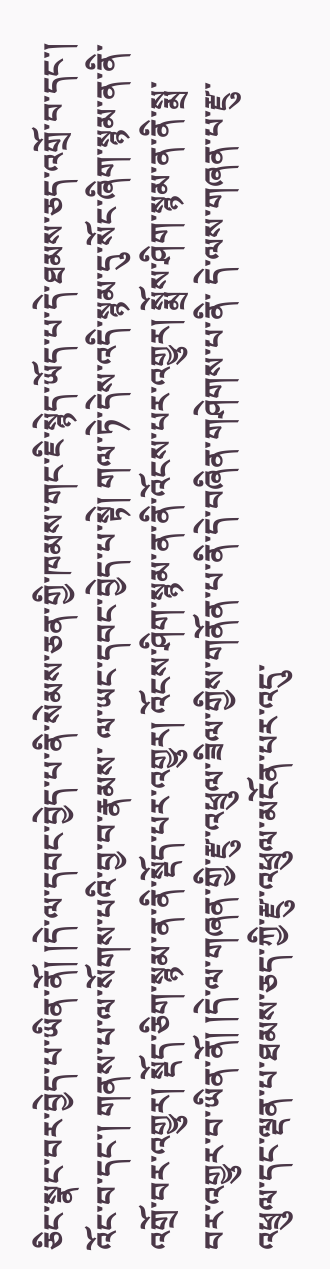ཅིང་སྣང་བར་བྱེད་པ་ཡིན་ནོ། །དེ་ལ་དབང་བྱེད་པ་ནི་སེམས་ཅན་གྱི་ཁམས་གང་ཇི་སྙེད་ཡོད་པ་དེ་ཐམས་ཅད་འགྲོ་བ་དང་། འོང་བ་དང་། གནས་པ་ལ་སོགས་པའི་བྱ་བ་རྣམས་ ལ་ཡང་དབང་བྱེད་པ་སྟེ། གལ་ཏེ་དེས་འདི་སྙམ་དུ་སོང་ཞིག་སྙམ་ན་ནི་འགྲོ་བར་འགྱུར། སྡོད་ཅིག་སྙམ་ན་ནི་སྡོད་པར་འགྱུར། འོངས་ཤིག་སྙམ་ན་ནི་འོངས་པར་འགྱུར། སྨྲོས་ཤིག་སྙམ་ན་ནི་སྨྲ་བར་འགྱུར་བ་ཡིན་ནོ། །དེ་ལ་གཞན་གྱི་རྫུ་འཕྲུལ་ཟིལ་གྱིས་གནོན་པ་ནི་དེ་བཞིན་གཤེགས་པ་ནི་ དེ་ལས་གཞན་པ་རྫུ་འཕྲུལ་དང་ལྡན་པ་ཐམས་ཅད་ཀྱི་རྫུ་འཕྲུལ་མངོན་པར་འདུ་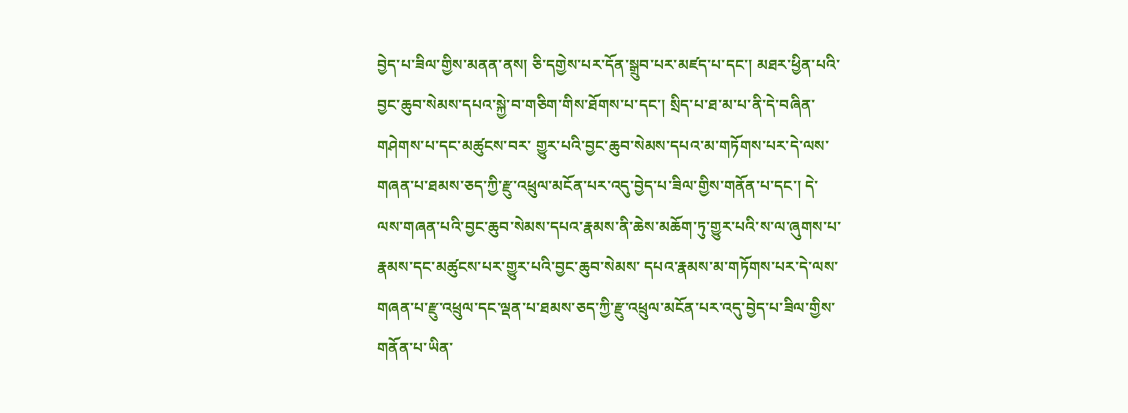བྱེད་པ་ཟིལ་གྱིས་མནན་ནས། ཅི་དགྱེས་པར་དོན་སྒྲུབ་པར་མཛད་པ་དང་། མཐར་ཕྱིན་པའི་བྱང་ཆུབ་སེམས་དཔའ་སྐྱེ་བ་གཅིག་གིས་ཐོགས་པ་དང་། སྲིད་པ་ཐ་མ་པ་ནི་དེ་བཞིན་གཤེགས་པ་དང་མཚུངས་བར་ གྱུར་པའི་བྱང་ཆུབ་སེམས་དཔའ་མ་གཏོགས་པར་དེ་ལས་གཞན་པ་ཐམས་ཅད་ཀྱི་རྫུ་འཕྲུལ་མངོན་པར་འདུ་བྱེད་པ་ཟིལ་གྱིས་གནོན་པ་དང་། དེ་ལས་གཞན་པའི་བྱང་ཆུབ་སེམས་དཔའ་རྣམས་ནི་ཆེས་མཆོག་ཏུ་གྱུར་པའི་ས་ལ་ཞུགས་པ་རྣམས་དང་མཚུངས་པར་གྱུར་པའི་བྱང་ཆུབ་སེམས་ དཔའ་རྣམས་མ་གཏོགས་པར་དེ་ལས་གཞན་པ་རྫུ་འཕྲུལ་དང་ལྡན་པ་ཐམས་ཅད་ཀྱི་རྫུ་འཕྲུལ་མངོན་པར་འདུ་བྱེད་པ་ཟིལ་གྱིས་གནོན་པ་ཡིན་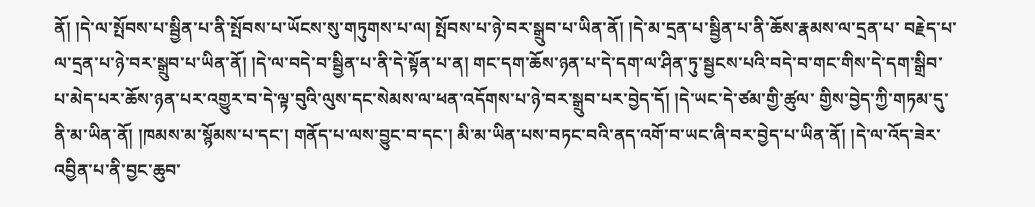ནོ། །དེ་ལ་སྤོབས་པ་སྦྱིན་པ་ནི་སྤོབས་པ་ཡོངས་སུ་གཏུགས་པ་ལ། སྤོབས་པ་ཉེ་བར་སྒྲུབ་པ་ཡིན་ནོ། །དེ་མ་དྲན་པ་སྦྱིན་པ་ནི་ཆོས་རྣམས་ལ་དྲན་པ་ བརྗེད་པ་ལ་དྲན་པ་ཉེ་བར་སྒྲུབ་པ་ཡིན་ནོ། །དེ་ལ་བདེ་བ་སྦྱིན་པ་ནི་དེ་སྟོན་པ་ན། གང་དག་ཆོས་ཉན་པ་དེ་དག་ལ་ཤིན་ཏུ་སྦྱངས་པའི་བདེ་བ་གང་གིས་དེ་དག་སྒྲིབ་པ་མེད་པར་ཆོས་ཉན་པར་འགྱུར་བ་དེ་ལྟ་བུའི་ལུས་དང་སེམས་ལ་ཕན་འདོགས་པ་ཉེ་བར་སྒྲུབ་པར་བྱེད་དོ། །དེ་ཡང་དེ་ཙམ་གྱི་ཚུལ་ གྱིས་བྱེད་ཀྱི་གཏམ་དུ་ནི་མ་ཡིན་ནོ། །ཁམས་མ་སྙོམས་པ་དང་། གནོད་པ་ལས་བྱུང་བ་དང་། མི་མ་ཡིན་པས་བཏང་བའི་ནད་འགོ་བ་ཡང་ཞི་བར་བྱེད་པ་ཡིན་ནོ། །དེ་ལ་འོད་ཟེར་འབྱིན་པ་ནི་བྱང་ཆུབ་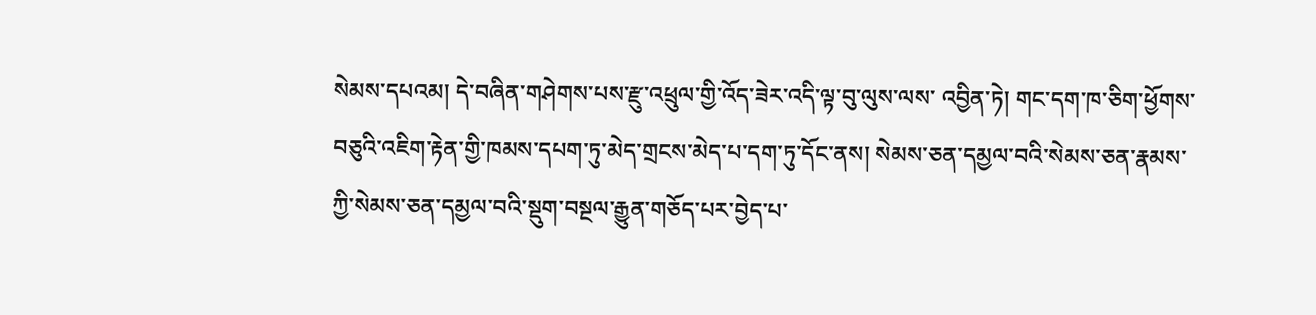སེམས་དཔའམ། དེ་བཞིན་གཤེགས་པས་རྫུ་འཕྲུལ་གྱི་འོད་ཟེར་འདི་ལྟ་བུ་ལུས་ལས་ འབྱིན་ཏེ། གང་དག་ཁ་ཅིག་ཕྱོགས་བཅུའི་འཇིག་རྟེན་གྱི་ཁམས་དཔག་ཏུ་མེད་གྲངས་མེད་པ་དག་ཏུ་དོང་ནས། སེམས་ཅན་དམྱལ་བའི་སེམས་ཅན་རྣམས་ཀྱི་སེམས་ཅན་དམྱལ་བའི་སྡུག་བསྔལ་རྒྱུན་གཅོད་པར་བྱེད་པ་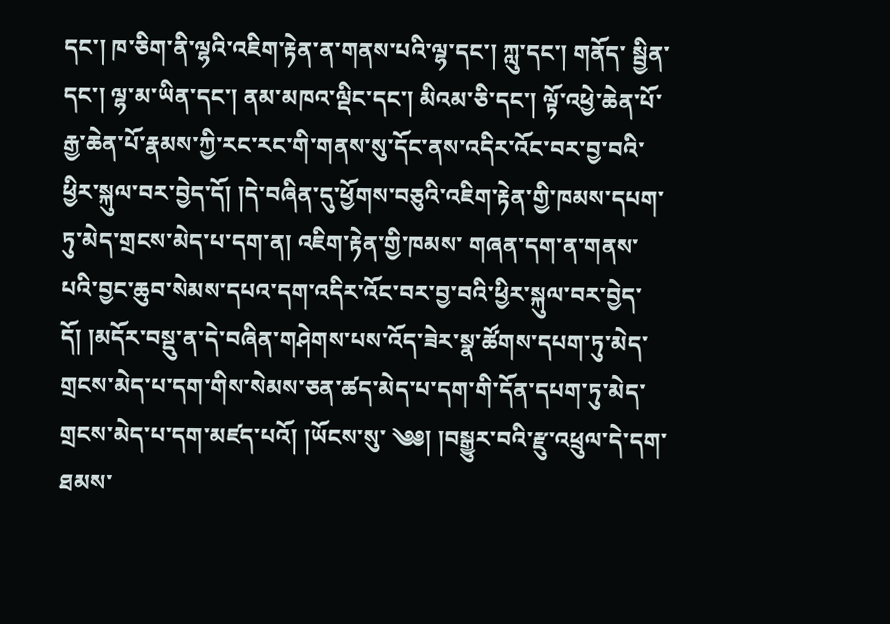དང་། ཁ་ཅིག་ནི་ལྷའི་འཇིག་རྟེན་ན་གནས་པའི་ལྷ་དང་། ཀླུ་དང་། གནོད་ སྦྱིན་དང་། ལྷ་མ་ཡིན་དང་། ནམ་མཁའ་ལྡིང་དང་། མིའམ་ཅི་དང་། ལྟོ་འཕྱེ་ཆེན་པོ་རྒྱ་ཆེན་པོ་རྣམས་ཀྱི་རང་རང་གི་གནས་སུ་དོང་ནས་འདིར་འོང་བར་བྱ་བའི་ཕྱིར་སྐུལ་བར་བྱེད་དོ། །དེ་བཞིན་དུ་ཕྱོགས་བཅུའི་འཇིག་རྟེན་གྱི་ཁམས་དཔག་ཏུ་མེད་གྲངས་མེད་པ་དག་ན། འཇིག་རྟེན་གྱི་ཁམས་ གཞན་དག་ན་གནས་པའི་བྱང་ཆུབ་སེམས་དཔའ་དག་འདིར་འོང་བར་བྱ་བའི་ཕྱིར་སྐུལ་བར་བྱེད་དོ། །མདོར་བསྡུ་ན་དེ་བཞིན་གཤེགས་པས་འོད་ཟེར་སྣ་ཚོགས་དཔག་ཏུ་མེད་གྲངས་མེད་པ་དག་གིས་སེམས་ཅན་ཚད་མེད་པ་དག་གི་དོན་དཔག་ཏུ་མེད་གྲངས་མེད་པ་དག་མཛད་པའོ། །ཡོངས་སུ་ ༄༅། །བསྒྱུར་བའི་རྫུ་འཕྲུལ་དེ་དག་ཐམས་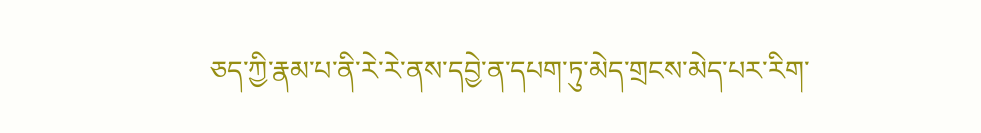ཅད་ཀྱི་རྣམ་པ་ནི་རེ་རེ་ནས་དབྱེ་ན་དཔག་ཏུ་མེད་གྲངས་མེད་པར་རིག་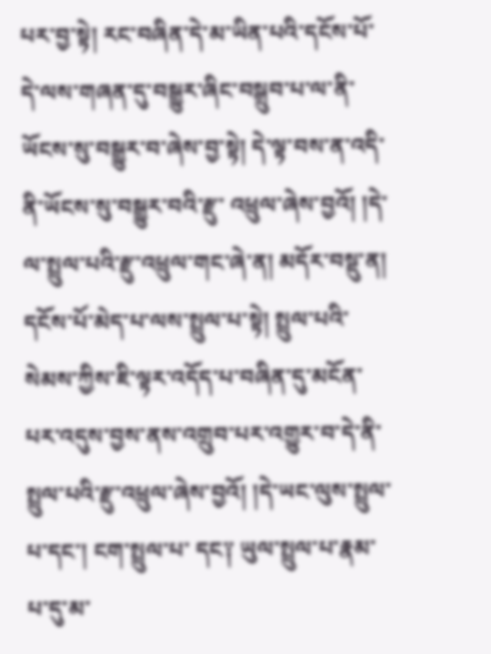པར་བྱ་སྟེ། རང་བཞིན་དེ་མ་ཡིན་པའི་དངོས་པོ་དེ་ལས་གཞན་དུ་བསྒྱུར་ཞིང་བསྒྲུབ་པ་ལ་ནི་ཡོངས་སུ་བསྒྱུར་བ་ཞེས་བྱ་སྟེ། དེ་ལྟ་བས་ན་འདི་ནི་ཡོངས་སུ་བསྒྱུར་བའི་རྫུ་ འཕྲུལ་ཞེས་བྱའོ། །དེ་ལ་སྤྲུལ་པའི་རྫུ་འཕྲུལ་གང་ཞེ་ན། མདོར་བསྡུ་ན། དངོས་པོ་མེད་པ་ལས་སྤྲུལ་པ་སྟེ། སྤྲུལ་པའི་སེམས་ཀྱིས་ཇི་ལྟར་འདོད་པ་བཞིན་དུ་མངོན་པར་འདུས་བྱས་ནས་འགྲུབ་པར་འགྱུར་བ་དེ་ནི་སྤྲུལ་པའི་རྫུ་འཕྲུལ་ཞེས་བྱའོ། །དེ་ཡང་ལུས་སྤྲུལ་པ་དང་། ངག་སྤྲུལ་པ་ དང༑ ཡུལ་སྤྲུལ་པ་རྣམ་པ་དུ་མ་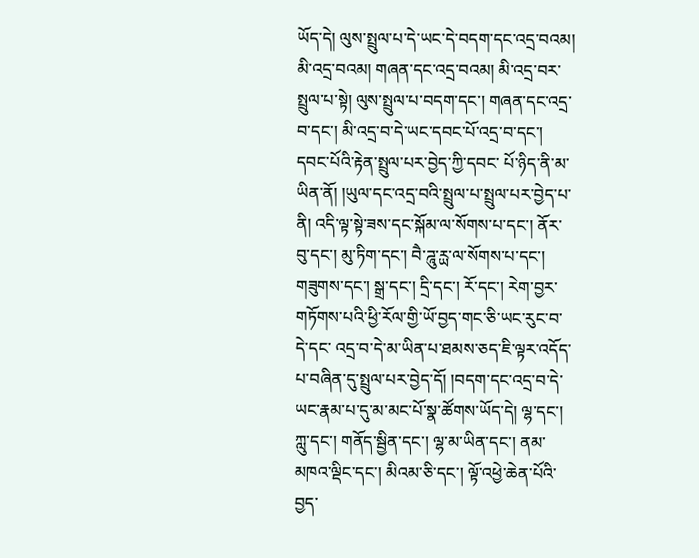ཡོད་དེ། ལུས་སྤྲུལ་པ་དེ་ཡང་དེ་བདག་དང་འདྲ་བའམ། མི་འདྲ་བའམ། གཞན་དང་འདྲ་བའམ། མི་འདྲ་བར་སྤྲུལ་པ་སྟེ། ལུས་སྤྲུལ་པ་བདག་དང་། གཞན་དང་འདྲ་བ་དང་། མི་འདྲ་བ་དེ་ཡང་དབང་པོ་འདྲ་བ་དང་། དབང་པོའི་རྟེན་སྤྲུལ་པར་བྱེད་ཀྱི་དབང་ པོ་ཉིད་ནི་མ་ཡིན་ནོ། །ཡུལ་དང་འདྲ་བའི་སྤྲུལ་པ་སྤྲུལ་པར་བྱེད་པ་ནི། འདི་ལྟ་སྟེ་ཟས་དང་སྐོམ་ལ་སོགས་པ་དང་། ནོར་བུ་དང་། མུ་ཏིག་དང་། བཻ་ཌཱུ་ཪྻ་ལ་སོགས་པ་དང་། གཟུགས་དང་། སྒྲ་དང་། དྲི་དང་། རོ་དང་། རེག་བྱར་གཏོགས་པའི་ཕྱི་རོལ་གྱི་ཡོ་བྱད་གང་ཅི་ཡང་རུང་བ་དེ་དང་ འདྲ་བ་དེ་མ་ཡིན་པ་ཐམས་ཅད་ཇི་ལྟར་འདོད་པ་བཞིན་དུ་སྤྲུལ་པར་བྱེད་དོ། །བདག་དང་འདྲ་བ་དེ་ཡང་རྣམ་པ་དུ་མ་མང་པོ་སྣ་ཚོགས་ཡོད་དེ། ལྷ་དང་། ཀླུ་དང་། གནོད་སྦྱིན་དང་། ལྷ་མ་ཡིན་དང་། ནམ་མཁའ་ལྡིང་དང་། མིའམ་ཅི་དང་། ལྟོ་འཕྱེ་ཆེན་པོའི་བྱད་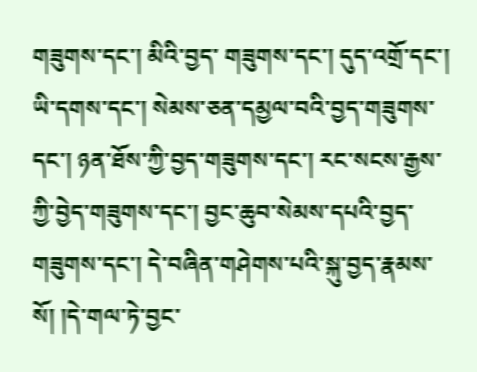གཟུགས་དང་། མིའི་བྱད་ གཟུགས་དང་། དུད་འགྲོ་དང་། ཡི་དགས་དང་། སེམས་ཅན་དམྱལ་བའི་བྱད་གཟུགས་དང་། ཉན་ཐོས་ཀྱི་བྱད་གཟུགས་དང་། རང་སངས་རྒྱས་ཀྱི་བྱེད་གཟུགས་དང་། བྱང་ཆུབ་སེམས་དཔའི་བྱད་གཟུགས་དང་། དེ་བཞིན་གཤེགས་པའི་སྐུ་བྱད་རྣམས་སོ། །དེ་གལ་ཏེ་བྱང་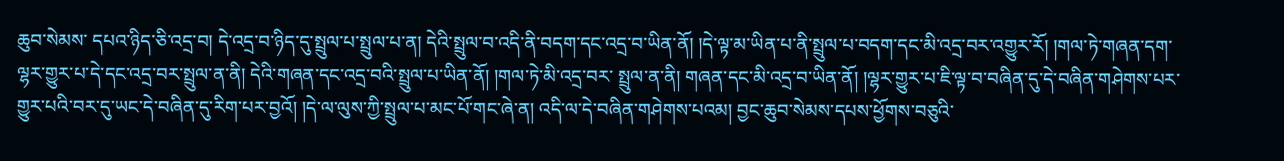ཆུབ་སེམས་ དཔའ་ཉིད་ཅི་འདྲ་བ། དེ་འདྲ་བ་ཉིད་དུ་སྤྲུལ་པ་སྤྲུལ་པ་ན། དེའི་སྤྲུལ་བ་འདི་ནི་བདག་དང་འདྲ་བ་ཡིན་ནོ། །དེ་ལྟ་མ་ཡིན་པ་ནི་སྤྲུལ་པ་བདག་དང་མི་འདྲ་བར་འགྱུར་རོ། །གལ་ཏེ་གཞན་དག་ལྷར་གྱུར་པ་དེ་དང་འདྲ་བར་སྤྲུལ་ན་ནི། དེའི་གཞན་དང་འདྲ་བའི་སྤྲུལ་པ་ཡིན་ནོ། །གལ་ཏེ་མི་འདྲ་བར་ སྤྲུལ་ན་ནི། གཞན་དང་མི་འདྲ་བ་ཡིན་ནོ། །ལྷར་གྱུར་པ་ཇི་ལྟ་བ་བཞིན་དུ་དེ་བཞིན་གཤེགས་པར་གྱུར་པའི་བར་དུ་ཡང་དེ་བཞིན་དུ་རིག་པར་བྱའོ། །དེ་ལ་ལུས་ཀྱི་སྤྲུལ་པ་མང་པོ་གང་ཞེ་ན། འདི་ལ་དེ་བཞིན་གཤེགས་པའམ། བྱང་ཆུབ་སེམས་དཔས་ཕྱོགས་བཅུའི་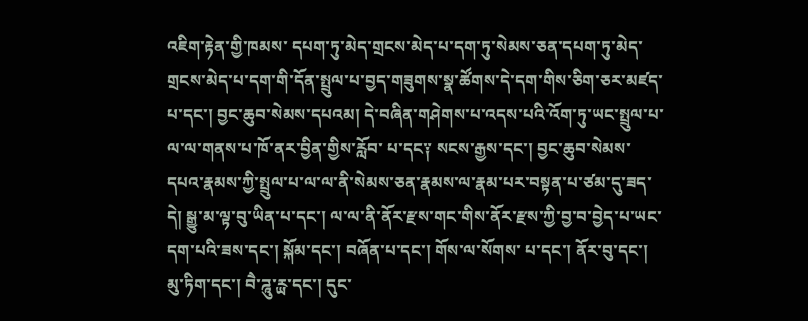འཇིག་རྟེན་གྱི་ཁམས་ དཔག་ཏུ་མེད་གྲངས་མེད་པ་དག་ཏུ་སེམས་ཅན་དཔག་ཏུ་མེད་གྲངས་མེད་པ་དག་གི་དོན་སྤྲུལ་པ་བྱད་གཟུགས་སྣ་ཚོགས་དེ་དག་གིས་ཅིག་ཅར་མཛད་པ་དང་། བྱང་ཆུབ་སེམས་དཔའམ། དེ་བཞིན་གཤེགས་པ་འདས་པའི་འོག་ཏུ་ཡང་སྤྲུལ་པ་ལ་ལ་གནས་པ་ཁོ་ནར་བྱིན་གྱིས་རློབ་ པ་དང༑ སངས་རྒྱས་དང་། བྱང་ཆུབ་སེམས་དཔའ་རྣམས་ཀྱི་སྤྲུལ་པ་ལ་ལ་ནི་སེམས་ཅན་རྣམས་ལ་རྣམ་པར་བསྟན་པ་ཙམ་དུ་ཟད་དེ། སྒྱུ་མ་ལྟ་བུ་ཡིན་པ་དང་། ལ་ལ་ནི་ནོར་རྫས་གང་གིས་ནོར་རྫས་ཀྱི་བྱ་བ་བྱེད་པ་ཡང་དག་པའི་ཟས་དང་། སྐོམ་དང་། བཞོན་པ་དང་། གོས་ལ་སོགས་ པ་དང་། ནོར་བུ་དང་། མུ་ཏིག་དང་། བཻ་ཌཱུ་ཪྻ་དང་། དུང་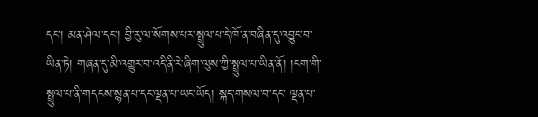དང་། མན་ཤེལ་དང་། བྱི་རུ་ལ་སོགས་པར་སྤྲུལ་པ་དེ་ཁོ་ན་བཞིན་དུ་འབྱུང་བ་ཡིན་ཏེ། གཞན་དུ་མི་འགྱུར་བ་འདི་ནི་རེ་ཞིག་ལུས་ཀྱི་སྤྲུལ་པ་ཡིན་ནོ། །ངག་གི་སྤྲུལ་པ་ནི་གདངས་སྙན་པ་དང་ལྡན་པ་ཡང་ཡོད། སྐད་གསལ་བ་དང་ ལྡན་པ་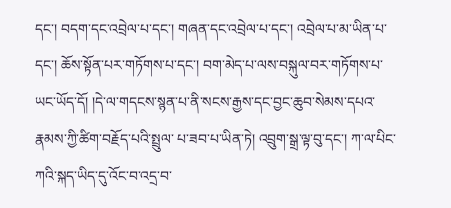དང་། བདག་དང་འབྲེལ་པ་དང་། གཞན་དང་འབྲེལ་པ་དང་། འབྲེལ་པ་མ་ཡིན་པ་དང་། ཆོས་སྟོན་པར་གཏོགས་པ་དང་། བག་མེད་པ་ལས་བསྐུལ་བར་གཏོགས་པ་ཡང་ཡོད་དོ། །དེ་ལ་གདངས་སྙན་པ་ནི་སངས་རྒྱས་དང་བྱང་ཆུབ་སེམས་དཔའ་རྣམས་ཀྱི་ཚིག་བརྗོད་པའི་སྤྲུལ་ པ་ཟབ་པ་ཡིན་ཏེ། འབྲུག་སྒྲ་ལྟ་བུ་དང་། ཀ་ལ་པིང་ཀའི་སྐད་ཡིད་དུ་འོང་བ་འདྲ་བ་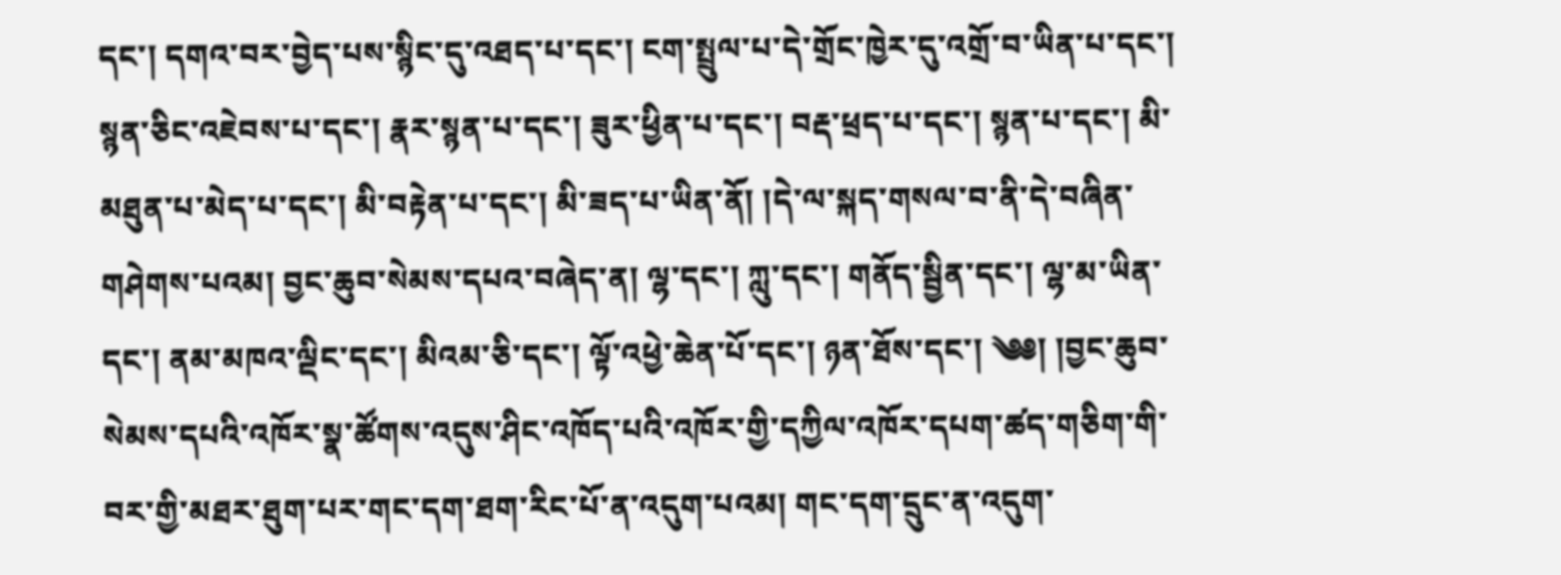དང་། དགའ་བར་བྱེད་པས་སྙིང་དུ་འཐད་པ་དང་། ངག་སྤྲུལ་པ་དེ་གྲོང་ཁྱེར་དུ་འགྲོ་བ་ཡིན་པ་དང་། སྙན་ཅིང་འཇེབས་པ་དང་། རྣར་སྙན་པ་དང་། ཟུར་ཕྱིན་པ་དང་། བརྡ་ཕྲད་པ་དང་། སྙན་པ་དང་། མི་ མཐུན་པ་མེད་པ་དང་། མི་བརྟེན་པ་དང་། མི་ཟད་པ་ཡིན་ནོ། །དེ་ལ་སྐད་གསལ་བ་ནི་དེ་བཞིན་གཤེགས་པའམ། བྱང་ཆུབ་སེམས་དཔའ་བཞེད་ན། ལྷ་དང་། ཀླུ་དང་། གནོད་སྦྱིན་དང་། ལྷ་མ་ཡིན་དང་། ནམ་མཁའ་ལྡིང་དང་། མིའམ་ཅི་དང་། ལྟོ་འཕྱེ་ཆེན་པོ་དང་། ཉན་ཐོས་དང་། ༄༅། །བྱང་ཆུབ་སེམས་དཔའི་འཁོར་སྣ་ཚོགས་འདུས་ཤིང་འཁོད་པའི་འཁོར་གྱི་དཀྱིལ་འཁོར་དཔག་ཚད་གཅིག་གི་བར་གྱི་མཐར་ཐུག་པར་གང་དག་ཐག་རིང་པོ་ན་འདུག་པའམ། གང་དག་དྲུང་ན་འདུག་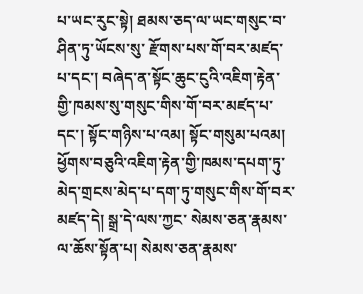པ་ཡང་རུང་སྟེ། ཐམས་ཅད་ལ་ཡང་གསུང་བ་ཤིན་ཏུ་ཡོངས་སུ་ རྫོགས་པས་གོ་བར་མཛད་པ་དང་། བཞེད་ན་སྟོང་ཆུང་ངུའི་འཇིག་རྟེན་གྱི་ཁམས་སུ་གསུང་གིས་གོ་བར་མཛད་པ་དང་། སྟོང་གཉིས་པ་འམ། སྟོང་གསུམ་པའམ། ཕྱོགས་བཅུའི་འཇིག་རྟེན་གྱི་ཁམས་དཔག་ཏུ་མེད་གྲངས་མེད་པ་དག་ཏུ་གསུང་གིས་གོ་བར་མཛད་དེ། སྒྲ་དེ་ལས་ཀྱང་ སེམས་ཅན་རྣམས་ལ་ཆོས་སྟོན་པ། སེམས་ཅན་རྣམས་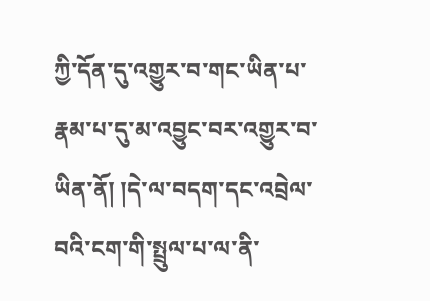ཀྱི་དོན་དུ་འགྱུར་བ་གང་ཡིན་པ་རྣམ་པ་དུ་མ་འབྱུང་བར་འགྱུར་བ་ཡིན་ནོ། །དེ་ལ་བདག་དང་འབྲེལ་བའི་ངག་གི་སྤྲུལ་པ་ལ་ནི་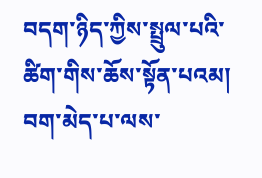བདག་ཉིད་ཀྱིས་སྤྲུལ་པའི་ཚིག་གིས་ཆོས་སྟོན་པའམ། བག་མེད་པ་ལས་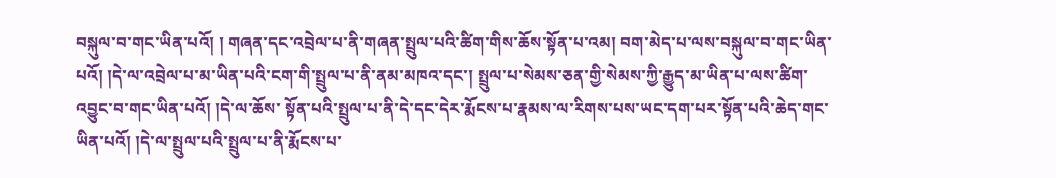བསྐུལ་བ་གང་ཡིན་པའོ། ། གཞན་དང་འབྲེལ་པ་ནི་གཞན་སྤྲུལ་པའི་ཚིག་གིས་ཆོས་སྟོན་པ་འམ། བག་མེད་པ་ལས་བསྐུལ་བ་གང་ཡིན་པའོ། །དེ་ལ་འབྲེལ་པ་མ་ཡིན་པའི་ངག་གི་སྤྲུལ་པ་ནི་ནམ་མཁའ་དང་། སྤྲུལ་པ་སེམས་ཅན་གྱི་སེམས་ཀྱི་རྒྱུད་མ་ཡིན་པ་ལས་ཚིག་འབྱུང་བ་གང་ཡིན་པའོ། །དེ་ལ་ཆོས་ སྟོན་པའི་སྤྲུལ་པ་ནི་དེ་དང་དེར་རྨོངས་པ་རྣམས་ལ་རིགས་པས་ཡང་དག་པར་སྟོན་པའི་ཆེད་གང་ཡིན་པའོ། །དེ་ལ་སྤྲུལ་པའི་སྤྲུལ་པ་ནི་རྨོངས་པ་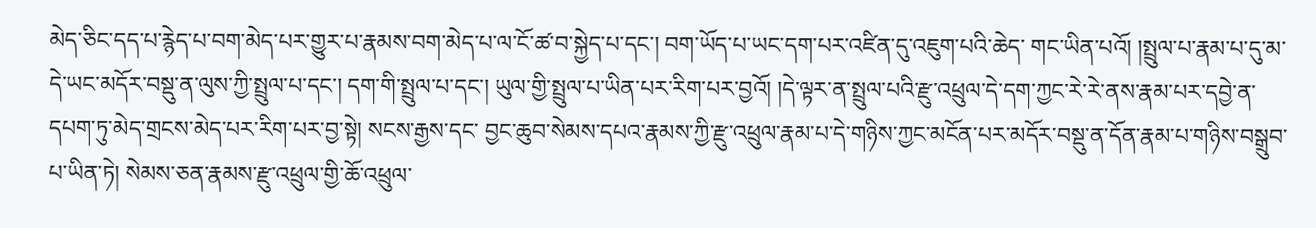མེད་ཅིང་དད་པ་རྙེད་པ་བག་མེད་པར་གྱུར་པ་རྣམས་བག་མེད་པ་ལ་ངོ་ཚ་བ་སྐྱེད་པ་དང་། བག་ཡོད་པ་ཡང་དག་པར་འཛིན་དུ་འཇུག་པའི་ཆེད་ གང་ཡིན་པའོ། །སྤྲུལ་པ་རྣམ་པ་དུ་མ་དེ་ཡང་མདོར་བསྡུ་ན་ལུས་ཀྱི་སྤྲུལ་པ་དང་། དག་གི་སྤྲུལ་པ་དང་། ཡུལ་གྱི་སྤྲུལ་པ་ཡིན་པར་རིག་པར་བྱའོ། །དེ་ལྟར་ན་སྤྲུལ་པའི་རྫུ་འཕྲུལ་དེ་དག་ཀྱང་རེ་རེ་ནས་རྣམ་པར་དབྱེ་ན་དཔག་ཏུ་མེད་གྲངས་མེད་པར་རིག་པར་བྱ་སྟེ། སངས་རྒྱས་དང་ བྱང་ཆུབ་སེམས་དཔའ་རྣམས་ཀྱི་རྫུ་འཕྲུལ་རྣམ་པ་དེ་གཉིས་ཀྱང་མངོན་པར་མདོར་བསྡུ་ན་དོན་རྣམ་པ་གཉིས་བསྒྲུབ་པ་ཡིན་ཏེ། སེམས་ཅན་རྣམས་རྫུ་འཕྲུལ་གྱི་ཆོ་འཕྲུལ་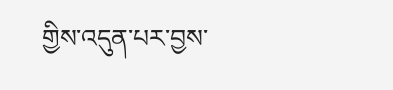གྱིས་འདུན་པར་བྱས་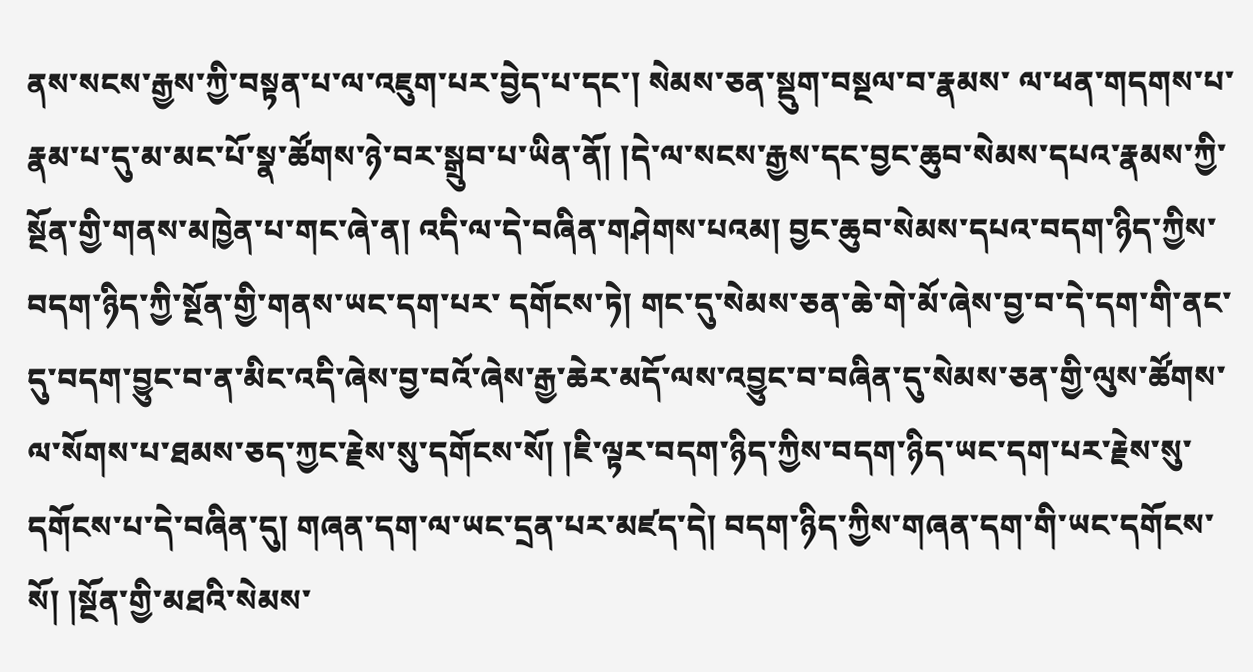ནས་སངས་རྒྱས་ཀྱི་བསྟན་པ་ལ་འཇུག་པར་བྱེད་པ་དང་། སེམས་ཅན་སྡུག་བསྔལ་བ་རྣམས་ ལ་ཕན་གདགས་པ་རྣམ་པ་དུ་མ་མང་པོ་སྣ་ཚོགས་ཉེ་བར་སྒྲུབ་པ་ཡིན་ནོ། །དེ་ལ་སངས་རྒྱས་དང་བྱང་ཆུབ་སེམས་དཔའ་རྣམས་ཀྱི་སྔོན་གྱི་གནས་མཁྱེན་པ་གང་ཞེ་ན། འདི་ལ་དེ་བཞིན་གཤེགས་པའམ། བྱང་ཆུབ་སེམས་དཔའ་བདག་ཉིད་ཀྱིས་བདག་ཉིད་ཀྱི་སྔོན་གྱི་གནས་ཡང་དག་པར་ དགོངས་ཏེ། གང་དུ་སེམས་ཅན་ཆེ་གེ་མོ་ཞེས་བྱ་བ་དེ་དག་གི་ནང་དུ་བདག་བྱུང་བ་ན་མིང་འདི་ཞེས་བྱ་བའོ་ཞེས་རྒྱ་ཆེར་མདོ་ལས་འབྱུང་བ་བཞིན་དུ་སེམས་ཅན་གྱི་ལུས་ཚོགས་ལ་སོགས་པ་ཐམས་ཅད་ཀྱང་རྗེས་སུ་དགོངས་སོ། །ཇི་ལྟར་བདག་ཉིད་ཀྱིས་བདག་ཉིད་ཡང་དག་པར་རྗེས་སུ་ དགོངས་པ་དེ་བཞིན་དུ། གཞན་དག་ལ་ཡང་དྲན་པར་མཛད་དེ། བདག་ཉིད་ཀྱིས་གཞན་དག་གི་ཡང་དགོངས་སོ། །སྔོན་གྱི་མཐའི་སེམས་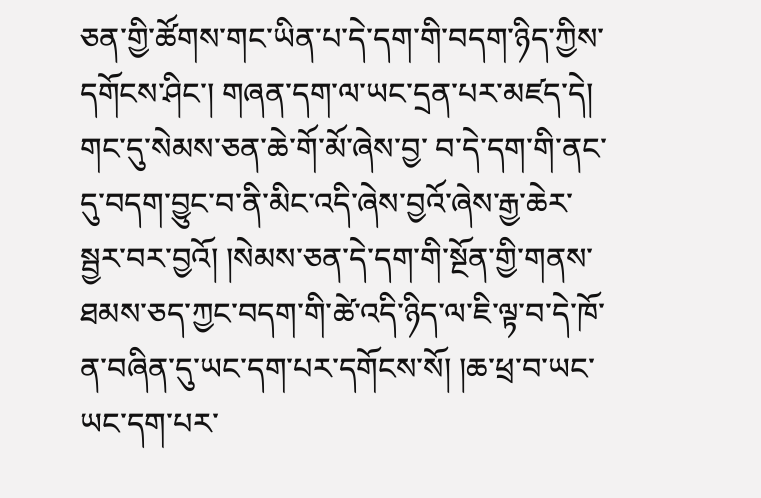ཅན་གྱི་ཚོགས་གང་ཡིན་པ་དེ་དག་གི་བདག་ཉིད་ཀྱིས་དགོངས་ཤིང་། གཞན་དག་ལ་ཡང་དྲན་པར་མཛད་དེ། གང་དུ་སེམས་ཅན་ཆེ་གོ་མོ་ཞེས་བྱ་ བ་དེ་དག་གི་ནང་དུ་བདག་བྱུང་བ་ནི་མིང་འདི་ཞེས་བྱའོ་ཞེས་རྒྱ་ཆེར་སྦྱར་བར་བྱའོ། །སེམས་ཅན་དེ་དག་གི་སྔོན་གྱི་གནས་ཐམས་ཅད་ཀྱང་བདག་གི་ཚེ་འདི་ཉིད་ལ་ཇི་ལྟ་བ་དེ་ཁོ་ན་བཞིན་དུ་ཡང་དག་པར་དགོངས་སོ། །ཆ་ཕྲ་བ་ཡང་ཡང་དག་པར་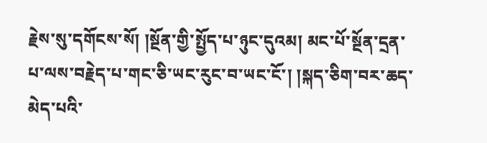རྗེས་སུ་དགོངས་སོ། །སྔོན་གྱི་སྤྱོད་པ་ཉུང་དུའམ། མང་པོ་སྔོན་དྲན་པ་ལས་བརྗེད་པ་གང་ཅི་ཡང་རུང་བ་ཡང་ངོ་། །སྐད་ཅིག་བར་ཆད་མེད་པའི་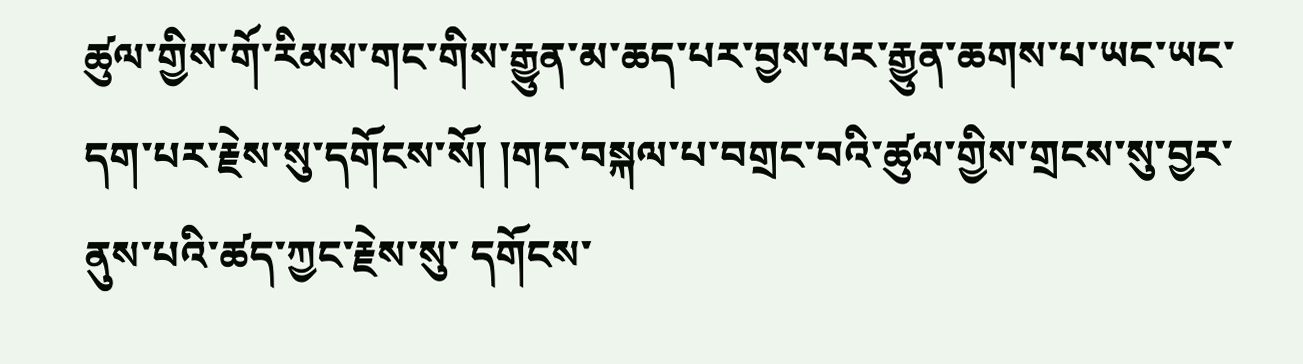ཚུལ་གྱིས་གོ་རིམས་གང་གིས་རྒྱུན་མ་ཆད་པར་བྱས་པར་རྒྱུན་ཆགས་པ་ཡང་ཡང་དག་པར་རྗེས་སུ་དགོངས་སོ། །གང་བསྐལ་པ་བགྲང་བའི་ཚུལ་གྱིས་གྲངས་སུ་བྱར་ནུས་པའི་ཚད་ཀྱང་རྗེས་སུ་ དགོངས་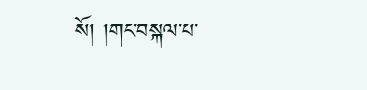སོ། །གང་བསྐལ་པ་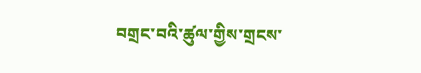བགྲང་བའི་ཚུལ་གྱིས་གྲངས་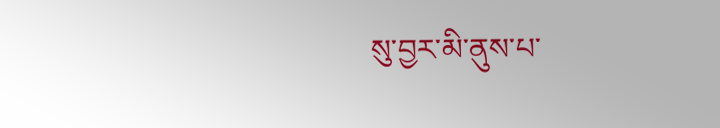སུ་བྱར་མི་ནུས་པ་